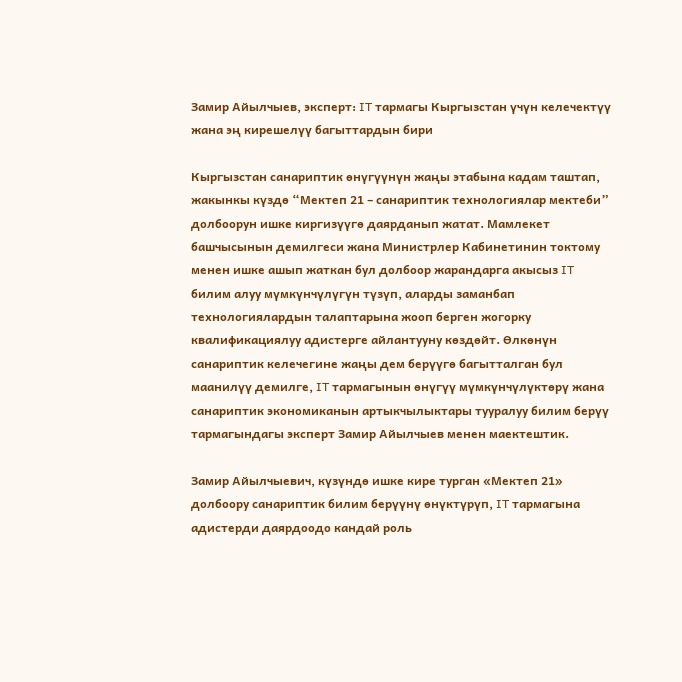Замир Айылчыев, эксперт: IT тармагы Кыргызстан үчүн келечектүү жана эң кирешелүү багыттардын бири

Кыргызстан санариптик өнүгүүнүн жаңы этабына кадам таштап, жакынкы күздө “Мектеп 21 – санариптик технологиялар мектеби” долбоорун ишке киргизүүгө даярданып жатат. Мамлекет башчысынын демилгеси жана Министрлер Кабинетинин токтому менен ишке ашып жаткан бул долбоор жарандарга акысыз IT билим алуу мүмкүнчүлүгүн түзүп, аларды заманбап технологиялардын талаптарына жооп берген жогорку квалификациялуу адистерге айлантууну көздөйт. Өлкөнүн санариптик келечегине жаңы дем берүүгө багытталган бул маанилүү демилге, IT тармагынын өнүгүү мүмкүнчүлүктөрү жана санариптик экономиканын артыкчылыктары тууралуу билим берүү тармагындагы эксперт Замир Айылчыев менен маектештик.

Замир Айылчыевич, күзүндө ишке кире турган «Мектеп 21» долбоору санариптик билим берүүнү өнүктүрүп, IT тармагына адистерди даярдоодо кандай роль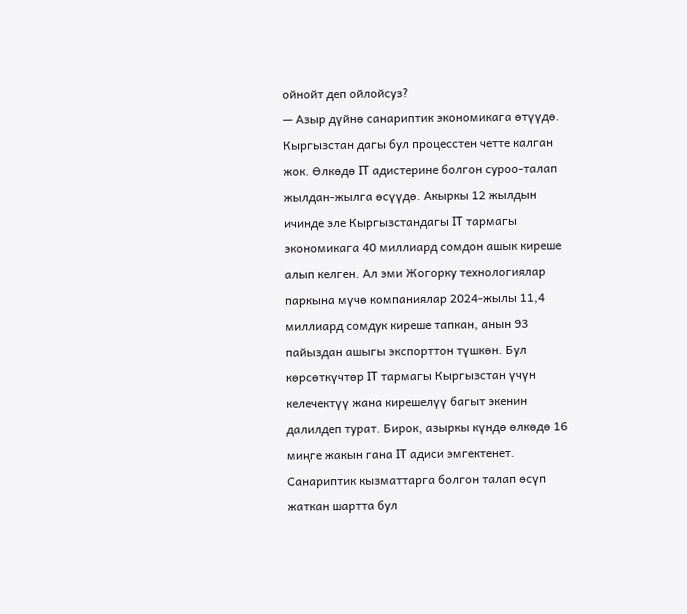ойнойт деп ойлойсуз?
— Азыр дүйнө санариптик экономикага өтүүдө. Кыргызстан дагы бул процесстен четте калган жок. Өлкөдө IT адистерине болгон суроо-талап жылдан-жылга өсүүдө. Акыркы 12 жылдын ичинде эле Кыргызстандагы IT тармагы экономикага 40 миллиард сомдон ашык киреше алып келген. Ал эми Жогорку технологиялар паркына мүчө компаниялар 2024-жылы 11,4 миллиард сомдук киреше тапкан, анын 93 пайыздан ашыгы экспорттон түшкөн. Бул көрсөткүчтөр IT тармагы Кыргызстан үчүн келечектүү жана кирешелүү багыт экенин далилдеп турат. Бирок, азыркы күндө өлкөдө 16 миңге жакын гана IT адиси эмгектенет. Санариптик кызматтарга болгон талап өсүп жаткан шартта бул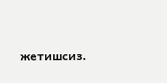жетишсиз.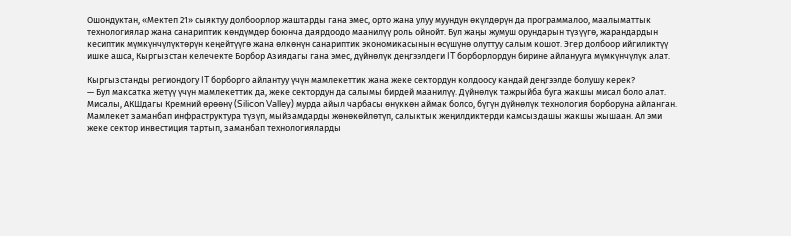Ошондуктан, «Мектеп 21» сыяктуу долбоорлор жаштарды гана эмес, орто жана улуу муундун өкүлдөрүн да программалоо, маалыматтык технологиялар жана санариптик көндүмдөр боюнча даярдоодо маанилүү роль ойнойт. Бул жаңы жумуш орундарын түзүүгө, жарандардын кесиптик мүмкүнчүлүктөрүн кеңейтүүгө жана өлкөнүн санариптик экономикасынын өсүшүнө олуттуу салым кошот. Эгер долбоор ийгиликтүү ишке ашса, Кыргызстан келечекте Борбор Азиядагы гана эмес, дүйнөлүк деңгээлдеги IT борборлордун бирине айланууга мүмкүнчүлүк алат.

Кыргызстанды региондогу IT борборго айлантуу үчүн мамлекеттик жана жеке сектордун колдоосу кандай деңгээлде болушу керек?
— Бул максатка жетүү үчүн мамлекеттик да, жеке сектордун да салымы бирдей маанилүү. Дүйнөлүк тажрыйба буга жакшы мисал боло алат.
Мисалы, АКШдагы Кремний өрөөнү (Silicon Valley) мурда айыл чарбасы өнүккөн аймак болсо, бүгүн дүйнөлүк технология борборуна айланган. Мамлекет заманбап инфраструктура түзүп, мыйзамдарды жөнөкөйлөтүп, салыктык жеңилдиктерди камсыздашы жакшы жышаан. Ал эми жеке сектор инвестиция тартып, заманбап технологияларды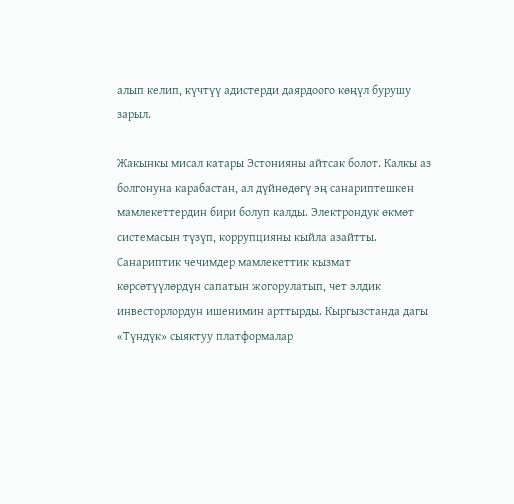алып келип, күчтүү адистерди даярдоого көңүл бурушу зарыл.

Жакынкы мисал катары Эстонияны айтсак болот. Калкы аз болгонуна карабастан, ал дүйнөдөгү эң санариптешкен мамлекеттердин бири болуп калды. Электрондук өкмөт системасын түзүп, коррупцияны кыйла азайтты. Санариптик чечимдер мамлекеттик кызмат көрсөтүүлөрдүн сапатын жогорулатып, чет элдик инвесторлордун ишенимин арттырды. Кыргызстанда дагы «Түндүк» сыяктуу платформалар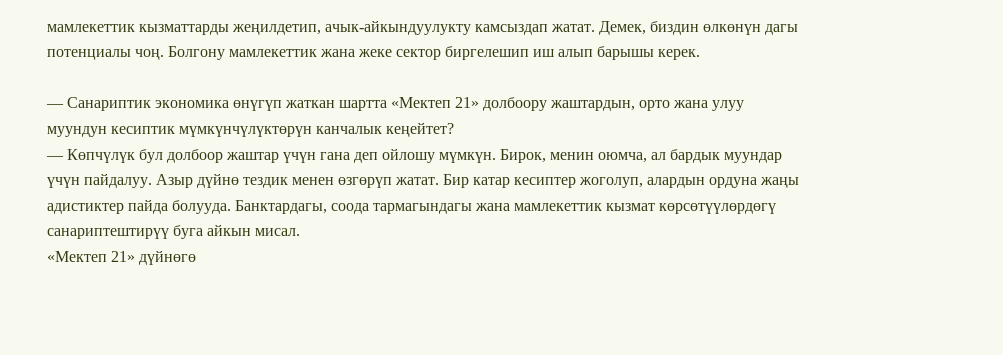мамлекеттик кызматтарды жеңилдетип, ачык-айкындуулукту камсыздап жатат. Демек, биздин өлкөнүн дагы потенциалы чоң. Болгону мамлекеттик жана жеке сектор биргелешип иш алып барышы керек.

— Санариптик экономика өнүгүп жаткан шартта «Мектеп 21» долбоору жаштардын, орто жана улуу муундун кесиптик мүмкүнчүлүктөрүн канчалык кеңейтет?
— Көпчүлүк бул долбоор жаштар үчүн гана деп ойлошу мүмкүн. Бирок, менин оюмча, ал бардык муундар үчүн пайдалуу. Азыр дүйнө тездик менен өзгөрүп жатат. Бир катар кесиптер жоголуп, алардын ордуна жаңы адистиктер пайда болууда. Банктардагы, соода тармагындагы жана мамлекеттик кызмат көрсөтүүлөрдөгү санариптештирүү буга айкын мисал.
«Мектеп 21» дүйнөгө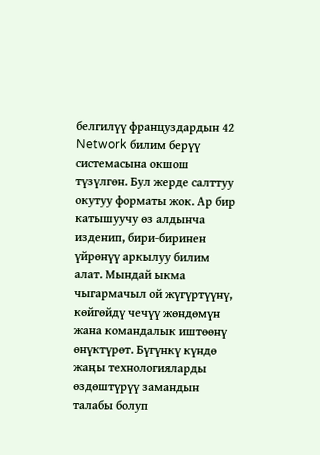белгилүү француздардын 42 Network билим берүү системасына окшош түзүлгөн. Бул жерде салттуу окутуу форматы жок. Ар бир катышуучу өз алдынча изденип, бири-биринен үйрөнүү аркылуу билим алат. Мындай ыкма чыгармачыл ой жүгүртүүнү, көйгөйдү чечүү жөндөмүн жана командалык иштөөнү өнүктүрөт. Бүгүнкү күндө жаңы технологияларды өздөштүрүү замандын талабы болуп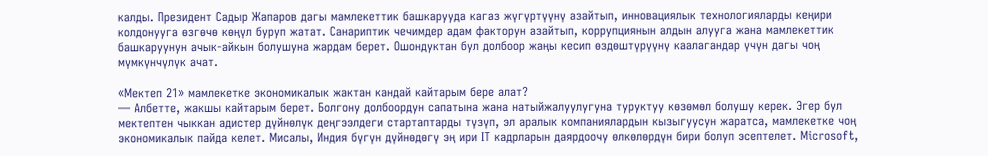калды. Президент Садыр Жапаров дагы мамлекеттик башкарууда кагаз жүгүртүүнү азайтып, инновациялык технологияларды кеңири колдонууга өзгөчө көңүл буруп жатат. Санариптик чечимдер адам факторун азайтып, коррупциянын алдын алууга жана мамлекеттик башкаруунун ачык-айкын болушуна жардам берет. Ошондуктан бул долбоор жаңы кесип өздөштүрүүнү каалагандар үчүн дагы чоң мүмкүнчүлүк ачат.

«Мектеп 21» мамлекетке экономикалык жактан кандай кайтарым бере алат?
— Албетте, жакшы кайтарым берет. Болгону долбоордун сапатына жана натыйжалуулугуна туруктуу көзөмөл болушу керек. Эгер бул мектептен чыккан адистер дүйнөлүк деңгээлдеги стартаптарды түзүп, эл аралык компаниялардын кызыгуусун жаратса, мамлекетке чоң экономикалык пайда келет. Мисалы, Индия бүгүн дүйнөдөгү эң ири IT кадрларын даярдоочу өлкөлөрдүн бири болуп эсептелет. Microsoft,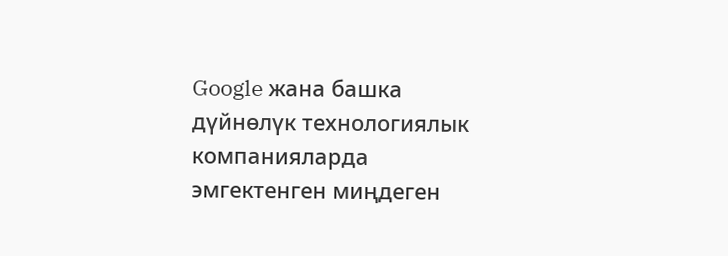Google жана башка дүйнөлүк технологиялык компанияларда эмгектенген миңдеген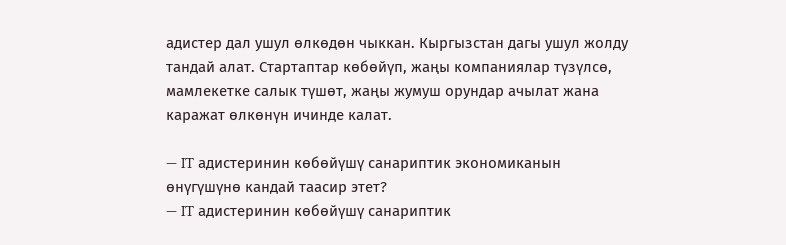адистер дал ушул өлкөдөн чыккан. Кыргызстан дагы ушул жолду тандай алат. Стартаптар көбөйүп, жаңы компаниялар түзүлсө, мамлекетке салык түшөт, жаңы жумуш орундар ачылат жана каражат өлкөнүн ичинде калат.

— IT адистеринин көбөйүшү санариптик экономиканын өнүгүшүнө кандай таасир этет?
— IT адистеринин көбөйүшү санариптик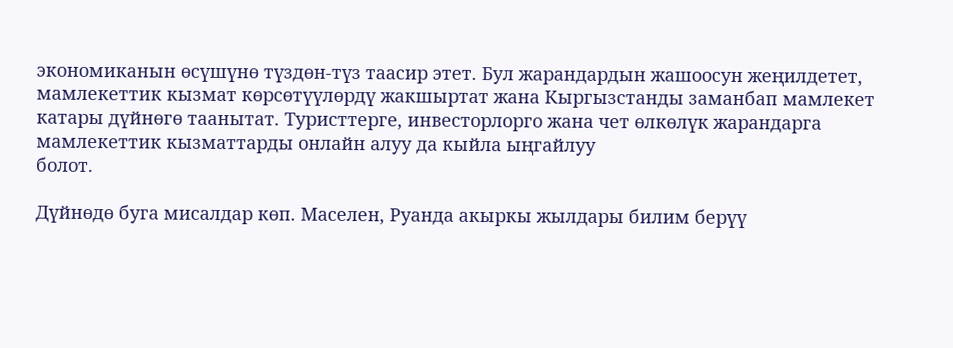экономиканын өсүшүнө түздөн-түз таасир этет. Бул жарандардын жашоосун жеңилдетет, мамлекеттик кызмат көрсөтүүлөрдү жакшыртат жана Кыргызстанды заманбап мамлекет катары дүйнөгө таанытат. Туристтерге, инвесторлорго жана чет өлкөлүк жарандарга мамлекеттик кызматтарды онлайн алуу да кыйла ыңгайлуу
болот.

Дүйнөдө буга мисалдар көп. Маселен, Руанда акыркы жылдары билим берүү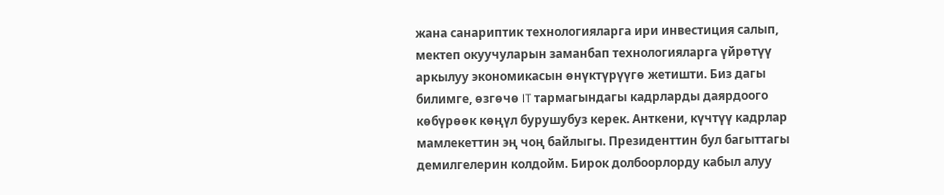жана санариптик технологияларга ири инвестиция салып, мектеп окуучуларын заманбап технологияларга үйрөтүү аркылуу экономикасын өнүктүрүүгө жетишти. Биз дагы билимге, өзгөчө IT тармагындагы кадрларды даярдоого көбүрөөк көңүл бурушубуз керек. Анткени, күчтүү кадрлар мамлекеттин эң чоң байлыгы. Президенттин бул багыттагы демилгелерин колдойм. Бирок долбоорлорду кабыл алуу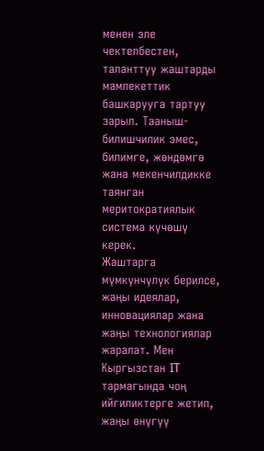менен эле чектелбестен, таланттуу жаштарды мамлекеттик башкарууга тартуу зарыл. Тааныш-билишчилик эмес, билимге, жөндөмгө жана мекенчилдикке таянган меритократиялык система күчөшү керек.
Жаштарга мүмкүнчүлүк берилсе, жаңы идеялар, инновациялар жана жаңы технологиялар жаралат. Мен Кыргызстан IT тармагында чоң ийгиликтерге жетип, жаңы өнүгүү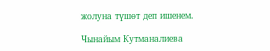жолуна түшөт деп ишенем.

Чынайым Кутманалиева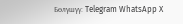Бөлүшүү: Telegram WhatsApp X